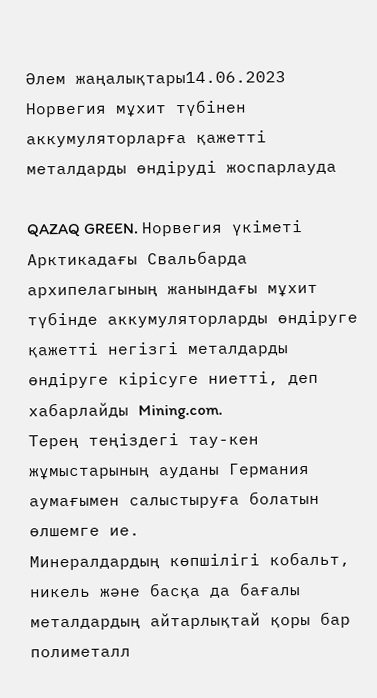Әлем жаңалықтары14.06.2023
Норвегия мұхит түбінен аккумуляторларға қажетті металдарды өндіруді жоспарлауда

QAZAQ GREEN. Норвегия үкіметі Арктикадағы Свальбарда архипелагының жанындағы мұхит түбінде аккумуляторларды өндіруге қажетті негізгі металдарды өндіруге кірісуге ниетті, деп хабарлайды Mining.com.
Терең теңіздегі тау-кен жұмыстарының ауданы Германия аумағымен салыстыруға болатын өлшемге ие.
Минералдардың көпшілігі кобальт, никель және басқа да бағалы металдардың айтарлықтай қоры бар полиметалл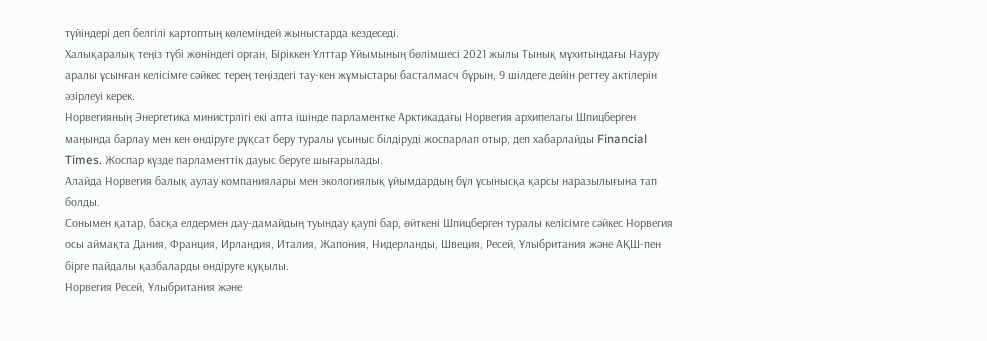түйіндері деп белгілі картоптың көлеміндей жыныстарда кездеседі.
Халықаралық теңіз түбі жөніндегі орган, Біріккен Ұлттар Ұйымының бөлімшесі 2021 жылы Тынық мұхитындағы Науру аралы ұсынған келісімге сәйкес терең теңіздегі тау-кен жұмыстары басталмасч бұрын, 9 шілдеге дейін реттеу актілерін әзірлеуі керек.
Норвегияның Энергетика министрлігі екі апта ішінде парламентке Арктикадағы Норвегия архипелагы Шпицберген маңында барлау мен кен өндіруге рұқсат беру туралы ұсыныс білдіруді жоспарлап отыр, деп хабарлайды Financial Times. Жоспар күзде парламенттік дауыс беруге шығарылады.
Алайда Норвегия балық аулау компаниялары мен экологиялық ұйымдардың бұл ұсынысқа қарсы наразылығына тап болды.
Сонымен қатар, басқа елдермен дау-дамайдың туындау қаупі бар, өйткені Шпицберген туралы келісімге сәйкес Норвегия осы аймақта Дания, Франция, Ирландия, Италия, Жапония, Нидерланды, Швеция, Ресей, Ұлыбритания және АҚШ-пен бірге пайдалы қазбаларды өндіруге құқылы.
Норвегия Ресей, Ұлыбритания және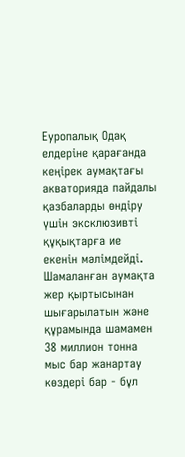Еуропалық Одақ елдеріне қарағанда кеңірек аумақтағы акваторияда пайдалы қазбаларды өндіру үшін эксклюзивті құқықтарға ие екенін мәлімдейді.
Шамаланған аумақта жер қыртысынан шығарылатын және құрамында шамамен 38 миллион тонна мыс бар жанартау көздері бар - бұл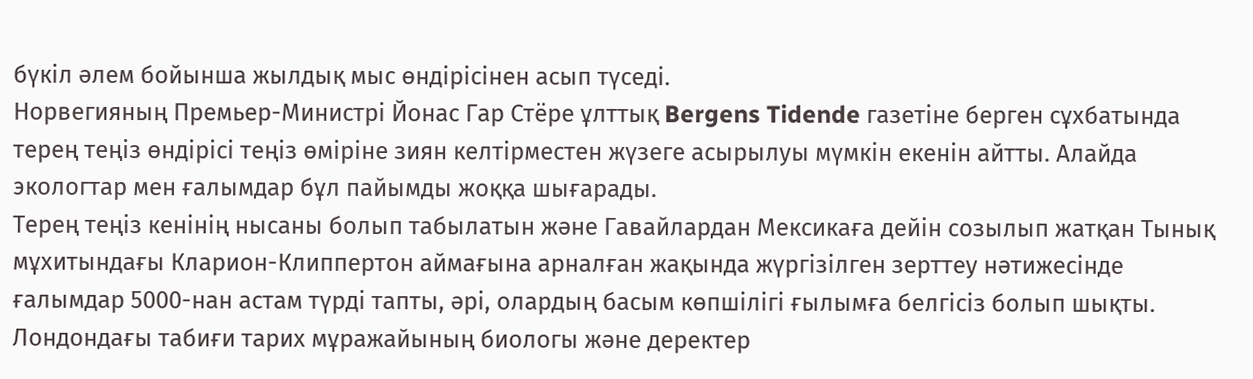бүкіл әлем бойынша жылдық мыс өндірісінен асып түседі.
Норвегияның Премьер-Министрі Йонас Гар Стёре ұлттық Bergens Tidende газетіне берген сұхбатында терең теңіз өндірісі теңіз өміріне зиян келтірместен жүзеге асырылуы мүмкін екенін айтты. Алайда экологтар мен ғалымдар бұл пайымды жоққа шығарады.
Терең теңіз кенінің нысаны болып табылатын және Гавайлардан Мексикаға дейін созылып жатқан Тынық мұхитындағы Кларион-Клиппертон аймағына арналған жақында жүргізілген зерттеу нәтижесінде ғалымдар 5000-нан астам түрді тапты, әрі, олардың басым көпшілігі ғылымға белгісіз болып шықты.
Лондондағы табиғи тарих мұражайының биологы және деректер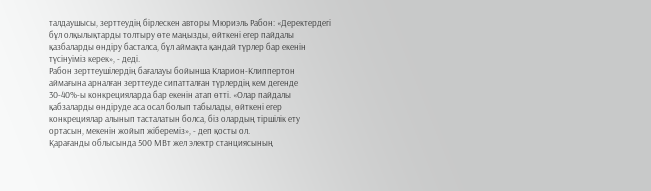талдаушысы, зерттеудің бірлескен авторы Мюриэль Рабон: «Деректердегі бұл олқылықтарды толтыру өте маңызды, өйткені егер пайдалы қазбаларды өндіру басталса, бұл аймақта қандай түрлер бар екенін түсінуіміз керек», - деді.
Рабон зерттеушілердің бағалауы бойынша Кларион-Клиппертон аймағына арналған зерттеуде сипатталған түрлердің кем дегенде 30-40%-ы конкрецияларда бар екенін атап өтті. «Олар пайдалы қабзаларды өндіруде аса осал болып табылады, өйткені егер конкрециялар алынып тасталатын болса, біз олардың тіршілік ету ортасын, мекенін жойып жібереміз», - деп қосты ол.
Қарағанды облысында 500 МВт жел электр станциясының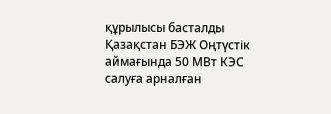құрылысы басталды
Қазақстан БЭЖ Оңтүстік аймағында 50 МВт КЭС салуға арналған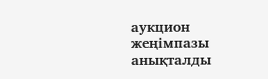аукцион жеңімпазы анықталды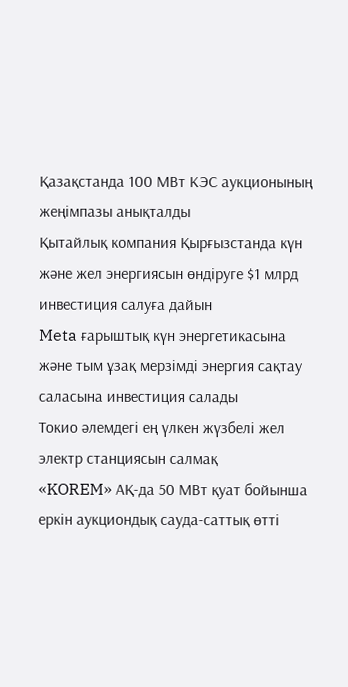Қазақстанда 100 МВт КЭС аукционының жеңімпазы анықталды
Қытайлық компания Қырғызстанда күн және жел энергиясын өндіруге $1 млрд инвестиция салуға дайын
Meta ғарыштық күн энергетикасына және тым ұзақ мерзімді энергия сақтау саласына инвестиция салады
Токио әлемдегі ең үлкен жүзбелі жел электр станциясын салмақ
«KOREM» АҚ-да 50 МВт қуат бойынша еркін аукциондық сауда-саттық өтті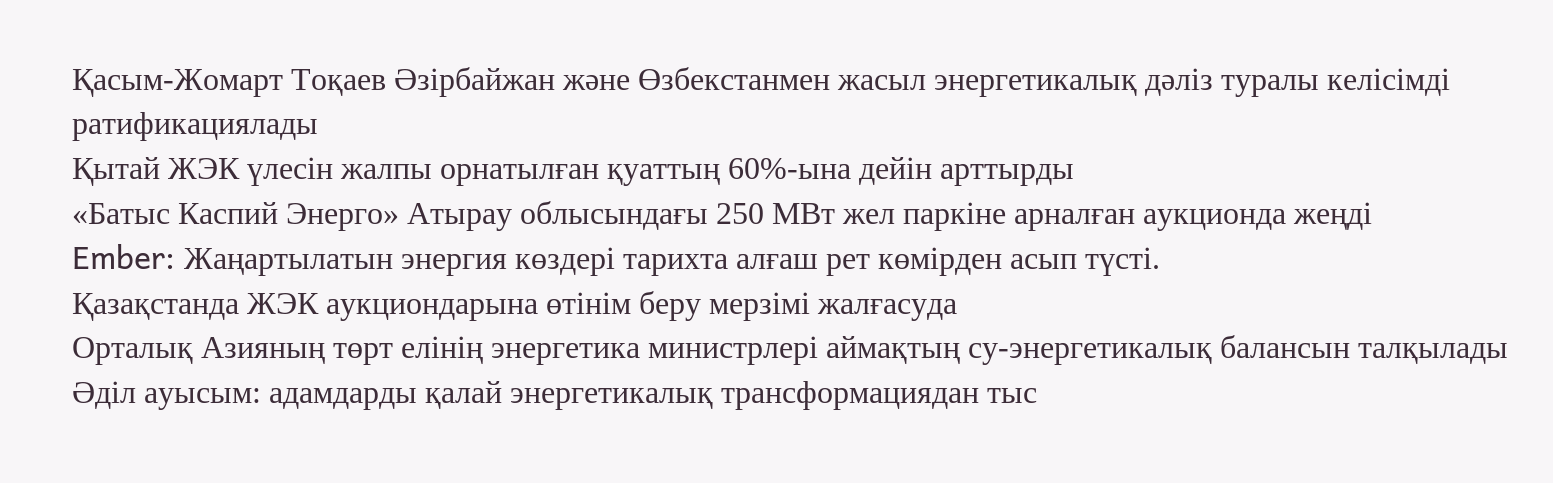Қасым-Жомарт Тоқаев Әзірбайжан және Өзбекстанмен жасыл энергетикалық дәліз туралы келісімді ратификациялады
Қытай ЖЭК үлесін жалпы орнатылған қуаттың 60%-ына дейін арттырды
«Батыс Каспий Энерго» Атырау облысындағы 250 МВт жел паркіне арналған аукционда жеңді
Ember: Жаңартылатын энергия көздері тарихта алғаш рет көмірден асып түсті.
Қазақстанда ЖЭК аукциондарына өтінім беру мерзімі жалғасуда
Орталық Азияның төрт елінің энергетика министрлері аймақтың су-энергетикалық балансын талқылады
Әділ ауысым: адамдарды қалай энергетикалық трансформациядан тыс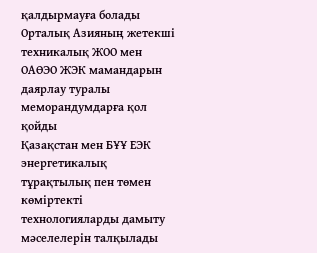қалдырмауға болады
Орталық Азияның жетекші техникалық ЖОО мен ОАӨЭО ЖЭК мамандарын даярлау туралы меморандумдарға қол қойды
Қазақстан мен БҰҰ ЕЭК энергетикалық тұрақтылық пен төмен көміртекті технологияларды дамыту мәселелерін талқылады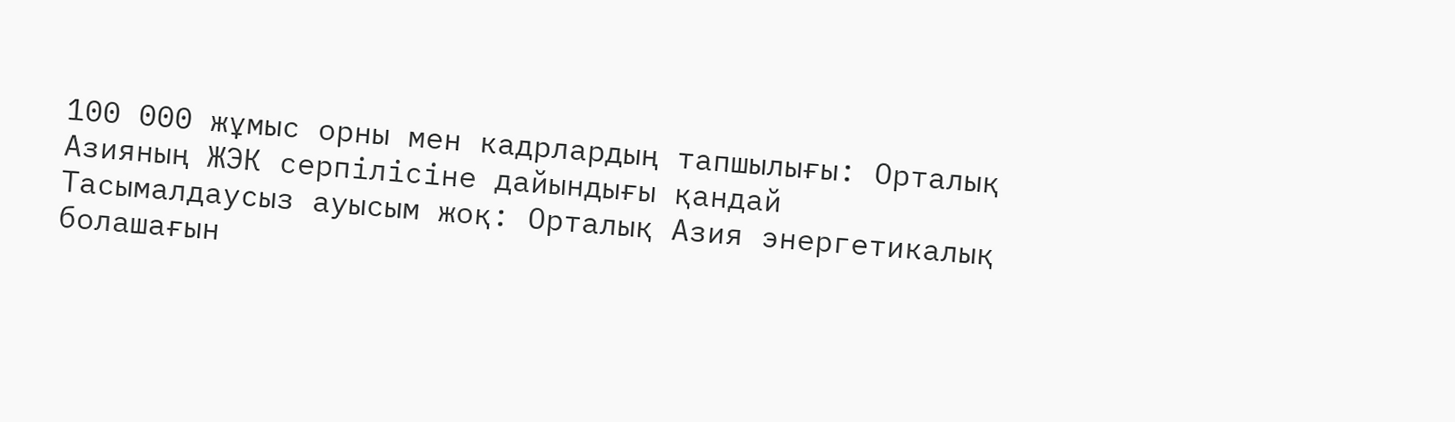100 000 жұмыс орны мен кадрлардың тапшылығы: Орталық Азияның ЖЭК серпілісіне дайындығы қандай
Тасымалдаусыз ауысым жоқ: Орталық Азия энергетикалық болашағын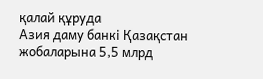қалай құруда
Азия даму банкі Қазақстан жобаларына 5,5 млрд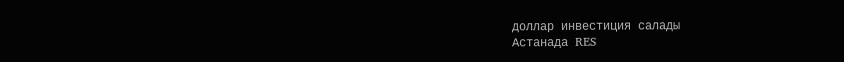доллар инвестиция салады
Астанада RES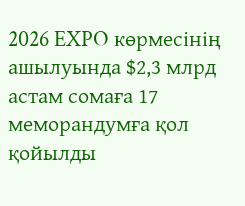2026 EXPO көрмесінің ашылуында $2,3 млрд астам сомаға 17 меморандумға қол қойылды